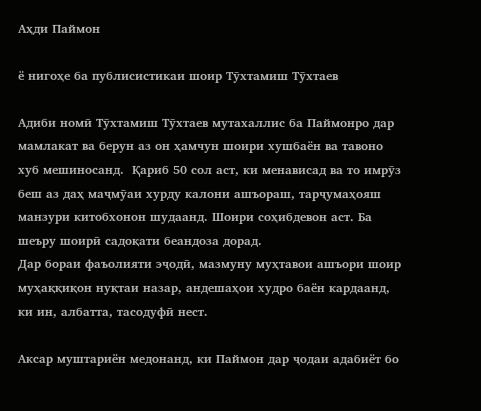Аҳди Паймон

ё нигоҳе ба публисистикаи шоир Тӯхтамиш Тӯхтаев

Адиби номӣ Тӯхтамиш Тӯхтаев мутахаллис ба Паймонро дар мамлакат ва берун аз он ҳамчун шоири хушбаён ва тавоно хуб мешиносанд.  Қариб 50 сол аст, ки менависад ва то имрӯз беш аз даҳ маҷмӯаи хурду калони ашъораш, тарҷумаҳояш манзури китобхонон шудаанд. Шоири соҳибдевон аст. Ба шеъру шоирӣ садоқати беандоза дорад.
Дар бораи фаъолияти эҷодӣ, мазмуну муҳтавои ашъори шоир муҳаққиқон нуқтаи назар, андешаҳои худро баён кардаанд, ки ин, албатта, тасодуфӣ нест.

Аксар муштариён медонанд, ки Паймон дар ҷодаи адабиёт бо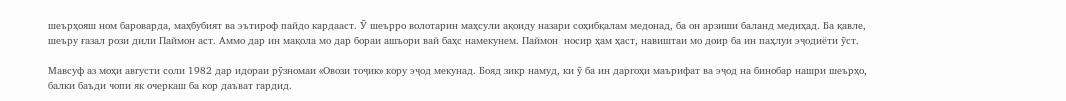шеърҳояш ном бароварда, маҳбубият ва эътироф пайдо кардааст. Ӯ шеърро волотарин маҳсули ақоиду назари соҳибқалам медонад, ба он арзиши баланд медиҳад. Ба қавле, шеъру ғазал рози дили Паймон аст. Аммо дар ин мақола мо дар бораи ашъори вай баҳс намекунем. Паймон  носир ҳам ҳаст, навиштаи мо доир ба ин паҳлуи эҷодиёти ӯст.

Мавсуф аз моҳи августи соли 1982 дар идораи рӯзномаи «Овози тоҷик» кору эҷод мекунад. Бояд зикр намуд, ки ӯ ба ин даргоҳи маърифат ва эҷод на бинобар нашри шеърҳо, балки баъди чопи як очеркаш ба кор даъват гардид.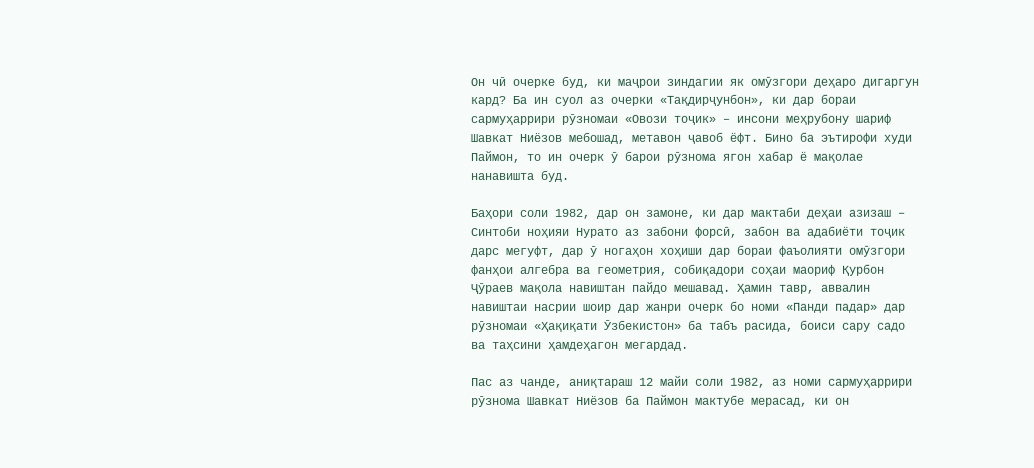Он чӣ очерке буд, ки маҷрои зиндагии як омӯзгори деҳаро дигаргун кард? Ба ин суол аз очерки «Тақдирҷунбон», ки дар бораи сармуҳаррири рӯзномаи «Овози тоҷик» – инсони меҳрубону шариф Шавкат Ниёзов мебошад, метавон ҷавоб ёфт. Бино ба эътирофи худи Паймон, то ин очерк ӯ барои рӯзнома ягон хабар ё мақолае нанавишта буд.

Баҳори соли 1982, дар он замоне, ки дар мактаби деҳаи азизаш – Синтоби ноҳияи Нурато аз забони форсӣ, забон ва адабиёти тоҷик дарс мегуфт, дар ӯ ногаҳон хоҳиши дар бораи фаъолияти омӯзгори фанҳои алгебра ва геометрия, собиқадори соҳаи маориф Қурбон Ҷӯраев мақола навиштан пайдо мешавад. Ҳамин тавр, аввалин навиштаи насрии шоир дар жанри очерк бо номи «Панди падар» дар рӯзномаи «Ҳақиқати Ӯзбекистон» ба табъ расида, боиси сару садо ва таҳсини ҳамдеҳагон мегардад.

Пас аз чанде, аниқтараш 12 майи соли 1982, аз номи сармуҳаррири рӯзнома Шавкат Ниёзов ба Паймон мактубе мерасад, ки он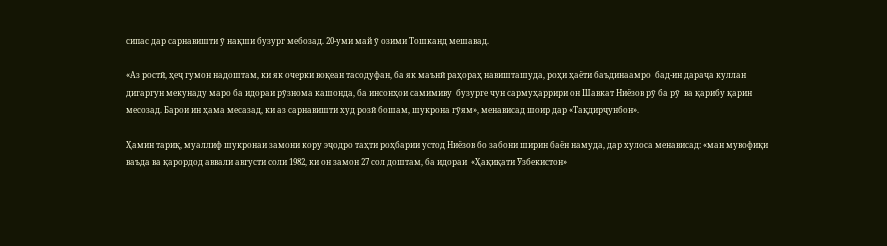сипас дар сарнавишти ӯ нақши бузург мебозад. 20-уми май ӯ озими Тошканд мешавад.

«Аз ростӣ, ҳеҷ гумон надоштам, ки як очерки воқеан тасодуфан, ба як маънӣ раҳораҳ навишташуда, роҳи ҳаёти баъдинаамро  бад-ин дараҷа куллан дигаргун мекунаду маро ба идораи рӯзнома кашонда, ба инсонҳои самимиву  бузурге чун сармуҳаррири он Шавкат Ниёзов рӯ ба рӯ  ва қарибу қарин месозад. Барои ин ҳама месазад, ки аз сарнавишти худ розӣ бошам, шукрона гӯям», менависад шоир дар «Тақдирҷунбон».

Ҳамин тариқ, муаллиф шукронаи замони кору эҷодро таҳти роҳбарии устод Ниёзов бо забони ширин баён намуда, дар хулоса менависад: «ман мувофиқи ваъда ва қарордод аввали августи соли 1982, ки он замон 27 сол доштам, ба идораи  «Ҳақиқати Ӯзбекистон»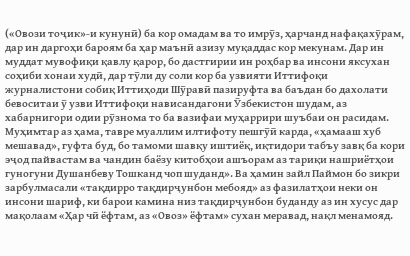(«Овози тоҷик»-и кунунӣ) ба кор омадам ва то имрӯз, ҳарчанд нафақахӯрам, дар ин даргоҳи бароям ба ҳар маънӣ азизу муқаддас кор мекунам. Дар ин муддат мувофиқи қавлу қарор, бо дастгирии ин роҳбар ва инсони яксухан соҳиби хонаи худӣ, дар тӯли ду соли кор ба узвияти Иттифоқи журналистони собиқ Иттиҳоди Шӯравӣ пазируфта ва баъдан бо дахолати бевоситаи ӯ узви Иттифоқи нависандагони Ӯзбекистон шудам, аз хабарнигори одии рӯзнома то ба вазифаи муҳаррири шуъбаи он расидам. Муҳимтар аз ҳама, тавре муаллим илтифоту пешгӯӣ карда, «ҳамааш хуб мешавад», гуфта буд, бо тамоми шавқу иштиёқ, иқтидори табъу завқ ба кори эҷод пайвастам ва чандин баёзу китобҳои ашъорам аз тариқи нашриётҳои гуногуни Душанбеву Тошканд чоп шуданд». Ва ҳамин зайл Паймон бо зикри зарбулмасали «тақдирро тақдирҷунбон мебояд» аз фазилатҳои неки он инсони шариф, ки барои камина низ тақдирҷунбон буданду аз ин хусус дар мақолаам «Ҳар чӣ ёфтам, аз «Овоз» ёфтам» сухан меравад, нақл менамояд.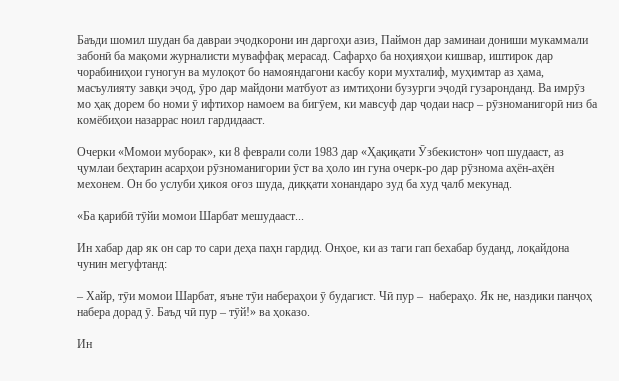Баъди шомил шудан ба давраи эҷодкорони ин даргоҳи азиз, Паймон дар заминаи дониши мукаммали забонӣ ба мақоми журналисти муваффақ мерасад. Сафарҳо ба ноҳияҳои кишвар, иштирок дар чорабиниҳои гуногун ва мулоқот бо намояндагони касбу кори мухталиф, муҳимтар аз ҳама, масъулияту завқи эҷод, ӯро дар майдони матбуот аз имтиҳони бузурги эҷодӣ гузаронданд. Ва имрӯз мо ҳақ дорем бо номи ӯ ифтихор намоем ва бигӯем, ки мавсуф дар ҷодаи наср – рӯзноманигорӣ низ ба комёбиҳои назаррас ноил гардидааст.

Очерки «Момои муборак», ки 8 феврали соли 1983 дар «Ҳақиқати Ӯзбекистон» чоп шудааст, аз ҷумлаи беҳтарин асарҳои рӯзноманигории ӯст ва ҳоло ин гуна очерк-ро дар рӯзнома аҳён-аҳён мехонем. Он бо услуби ҳикоя оғоз шуда, диққати хонандаро зуд ба худ ҷалб мекунад.

«Ба қарибӣ тӯйи момои Шарбат мешудааст...

Ин хабар дар як он сар то сари деҳа паҳн гардид. Онҳое, ки аз таги гап бехабар буданд, лоқайдона чунин мегуфтанд:

– Хайр, тӯи момои Шарбат, яъне тӯи набераҳои ӯ будагист. Чӣ пур –  набераҳо. Як не, наздики панҷоҳ набера дорад ӯ. Баъд чӣ пур – тӯй!» ва ҳоказо.

Ин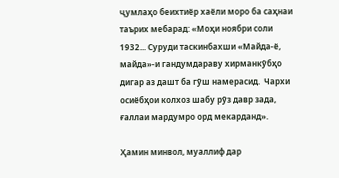ҷумлаҳо беихтиёр хаёли моро ба саҳнаи таърих мебарад: «Моҳи ноябри соли 1932... Суруди таскинбахши «Майда-ё, майда»-и гандумдараву хирманкӯбҳо дигар аз дашт ба гӯш намерасид.  Чархи осиёбҳои колхоз шабу рӯз давр зада, ғаллаи мардумро орд мекарданд».

Ҳамин минвол, муаллиф дар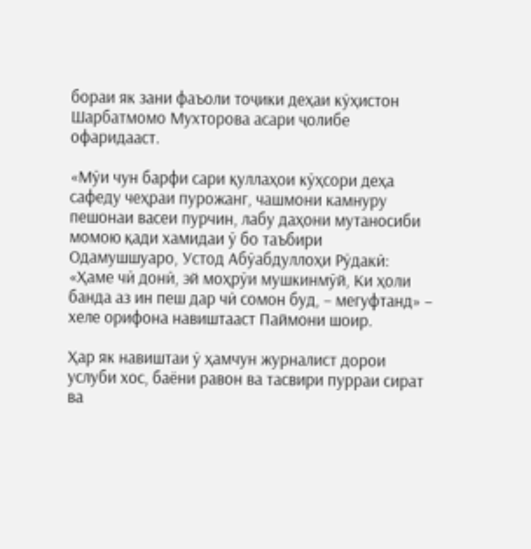бораи як зани фаъоли тоҷики деҳаи кӯҳистон Шарбатмомо Мухторова асари ҷолибе офаридааст.

«Мӯи чун барфи сари қуллаҳои кӯҳсори деҳа сафеду чеҳраи пурожанг, чашмони камнуру пешонаи васеи пурчин, лабу даҳони мутаносиби момою қади хамидаи ӯ бо таъбири Одамушшуаро, Устод Абӯабдуллоҳи Рӯдакӣ: «Ҳаме чӣ донӣ, эй моҳрӯи мушкинмӯй, Ки ҳоли банда аз ин пеш дар чӣ сомон буд, – мегуфтанд» – хеле орифона навиштааст Паймони шоир.

Ҳар як навиштаи ӯ ҳамчун журналист дорои услуби хос, баёни равон ва тасвири пурраи сират ва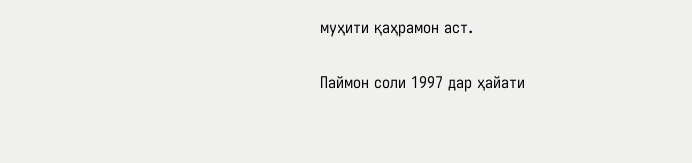муҳити қаҳрамон аст.

Паймон соли 1997 дар ҳайати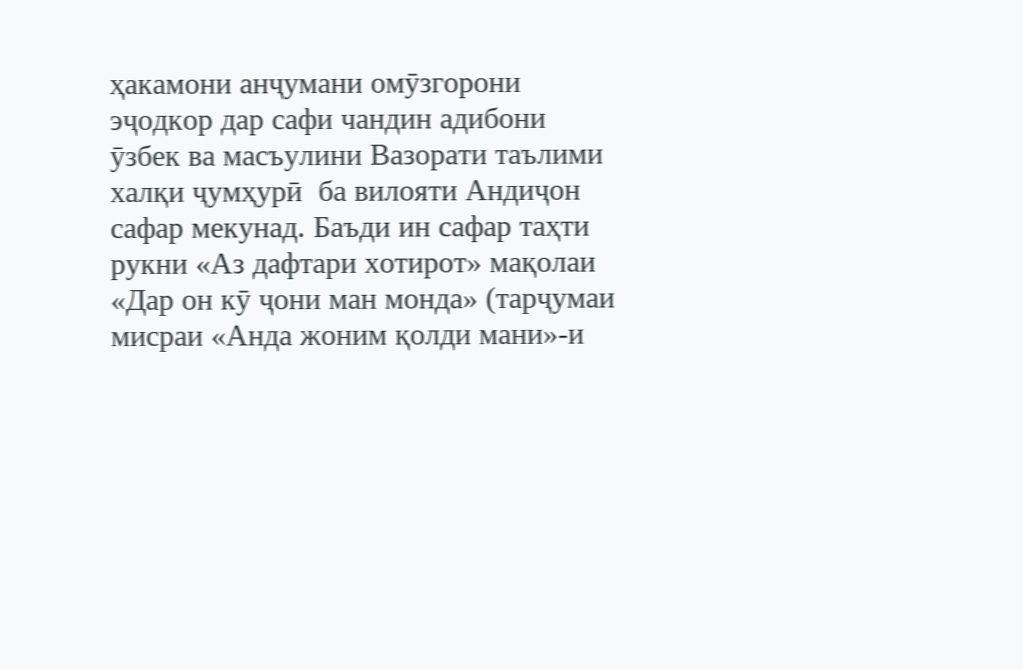ҳакамони анҷумани омӯзгорони эҷодкор дар сафи чандин адибони ӯзбек ва масъулини Вазорати таълими халқи ҷумҳурӣ  ба вилояти Андиҷон сафар мекунад. Баъди ин сафар таҳти рукни «Аз дафтари хотирот» мақолаи «Дар он кӯ ҷони ман монда» (тарҷумаи мисраи «Анда жоним қолди мани»-и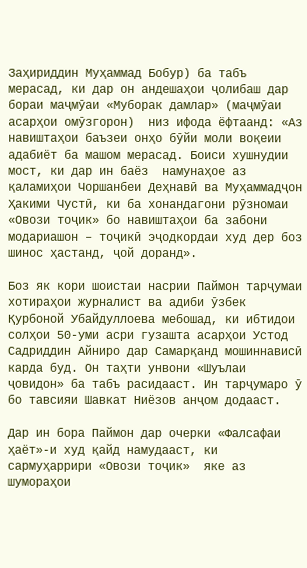Заҳириддин Муҳаммад Бобур) ба табъ мерасад, ки дар он андешаҳои ҷолибаш дар бораи маҷмӯаи «Муборак дамлар» (маҷмӯаи асарҳои омӯзгорон)  низ ифода ёфтаанд: «Аз навиштаҳои баъзеи онҳо бӯйи моли воқеии адабиёт ба машом мерасад. Боиси хушнудии мост, ки дар ин баёз  намунаҳое аз қаламиҳои Чоршанбеи Деҳнавӣ ва Муҳаммадҷон Ҳакими Чустӣ, ки ба хонандагони рӯзномаи «Овози тоҷик» бо навиштаҳои ба забони модариашон – тоҷикӣ эҷодкордаи худ дер боз шинос ҳастанд, ҷой доранд».

Боз як кори шоистаи насрии Паймон тарҷумаи хотираҳои журналист ва адиби ӯзбек Қурбоной Убайдуллоева мебошад, ки ибтидои солҳои 50-уми асри гузашта асарҳои Устод Садриддин Айниро дар Самарқанд мошиннависӣ карда буд. Он таҳти унвони «Шуълаи ҷовидон» ба табъ расидааст. Ин тарҷумаро ӯ бо тавсияи Шавкат Ниёзов анҷом додааст.

Дар ин бора Паймон дар очерки «Фалсафаи ҳаёт»-и худ қайд намудааст, ки сармуҳаррири «Овози тоҷик»  яке аз шумораҳои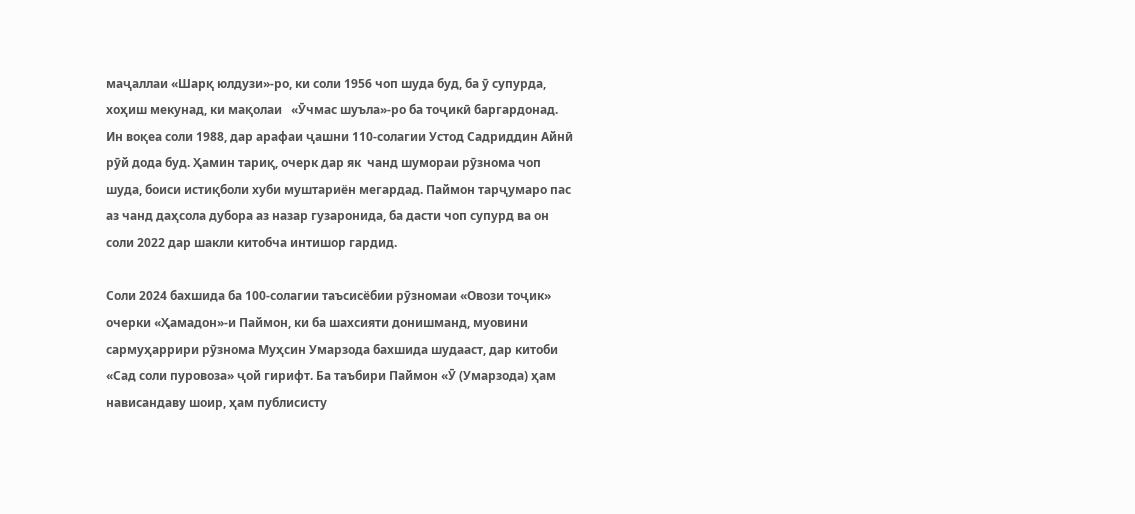маҷаллаи «Шарқ юлдузи»-ро, ки соли 1956 чоп шуда буд, ба ӯ супурда, хоҳиш мекунад, ки мақолаи   «Ӯчмас шуъла»-ро ба тоҷикӣ баргардонад. Ин воқеа соли 1988, дар арафаи ҷашни 110-солагии Устод Садриддин Айнӣ рӯй дода буд. Ҳамин тариқ, очерк дар як  чанд шумораи рӯзнома чоп шуда, боиси истиқболи хуби муштариён мегардад. Паймон тарҷумаро пас аз чанд даҳсола дубора аз назар гузаронида, ба дасти чоп супурд ва он соли 2022 дар шакли китобча интишор гардид.

Соли 2024 бахшида ба 100-солагии таъсисёбии рӯзномаи «Овози тоҷик» очерки «Ҳамадон»-и Паймон, ки ба шахсияти донишманд, муовини сармуҳаррири рӯзнома Муҳсин Умарзода бахшида шудааст, дар китоби «Сад соли пуровоза» ҷой гирифт. Ба таъбири Паймон «Ӯ (Умарзода) ҳам нависандаву шоир, ҳам публисисту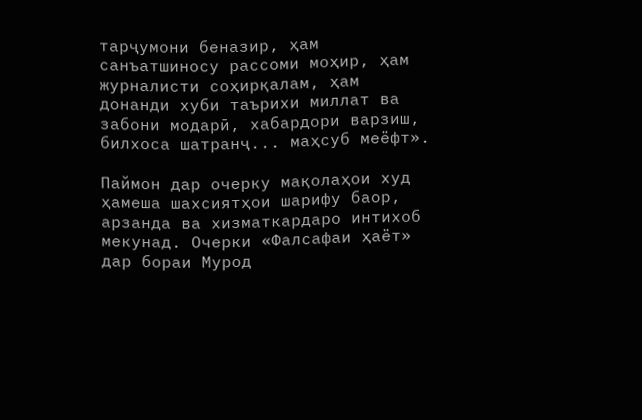тарҷумони беназир, ҳам санъатшиносу рассоми моҳир, ҳам журналисти соҳирқалам, ҳам донанди хуби таърихи миллат ва  забони модарӣ, хабардори варзиш, билхоса шатранҷ... маҳсуб меёфт».

Паймон дар очерку мақолаҳои худ ҳамеша шахсиятҳои шарифу баор, арзанда ва хизматкардаро интихоб мекунад. Очерки «Фалсафаи ҳаёт» дар бораи Мурод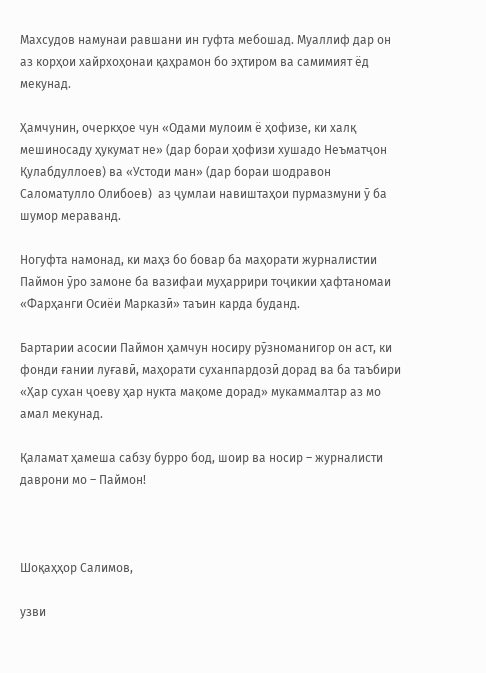Махсудов намунаи равшани ин гуфта мебошад. Муаллиф дар он аз корҳои хайрхоҳонаи қаҳрамон бо эҳтиром ва самимият ёд мекунад.

Ҳамчунин, очеркҳое чун «Одами мулоим ё ҳофизе, ки халқ мешиносаду ҳукумат не» (дар бораи ҳофизи хушадо Неъматҷон Қулабдуллоев) ва «Устоди ман» (дар бораи шодравон Саломатулло Олибоев)  аз ҷумлаи навиштаҳои пурмазмуни ӯ ба шумор мераванд.

Ногуфта намонад, ки маҳз бо бовар ба маҳорати журналистии Паймон ӯро замоне ба вазифаи муҳаррири тоҷикии ҳафтаномаи «Фарҳанги Осиёи Марказӣ» таъин карда буданд.

Бартарии асосии Паймон ҳамчун носиру рӯзноманигор он аст, ки фонди ғании луғавӣ, маҳорати суханпардозӣ дорад ва ба таъбири «Ҳар сухан ҷоеву ҳар нукта мақоме дорад» мукаммалтар аз мо амал мекунад.

Қаламат ҳамеша сабзу бурро бод, шоир ва носир – журналисти даврони мо – Паймон!



Шоқаҳҳор Салимов,

узви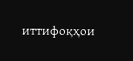иттифоқҳои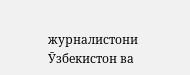журналистони Ӯзбекистон ва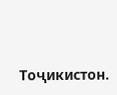Тоҷикистон.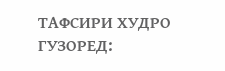ТАФСИРИ ХУДРО ГУЗОРЕД: